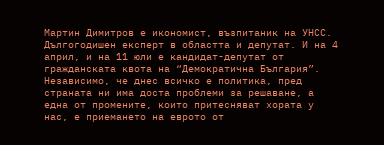Мартин Димитров е икономист, възпитаник на УНСС. Дългогодишен експерт в областта и депутат. И на 4 април, и на 11 юли е кандидат-депутат от гражданската квота на “Демократична България”. Независимо, че днес всичко е политика, пред страната ни има доста проблеми за решаване, а една от промените, които притесняват хората у нас, е приемането на еврото от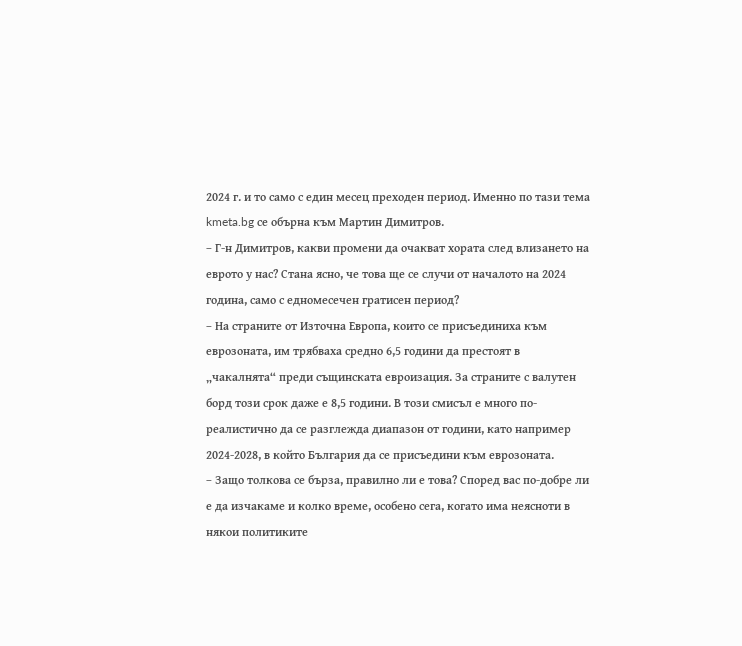2024 г. и то само с един месец преходен период. Именно по тази тема kmeta.bg се обърна към Мартин Димитров.
– Г-н Димитров, какви промени да очакват хората след влизането на еврото у нас? Стана ясно, че това ще се случи от началото на 2024 година, само с едномесечен гратисен период?
– На страните от Източна Европа, които се присъединиха към еврозоната, им трябваха средно 6,5 години да престоят в „чакалнята“ преди същинската евроизация. За страните с валутен борд този срок даже е 8,5 години. В този смисъл е много по-реалистично да се разглежда диапазон от години, като например 2024-2028, в който България да се присъедини към еврозоната.
– Защо толкова се бърза, правилно ли е това? Според вас по-добре ли е да изчакаме и колко време, особено сега, когато има неясноти в някои политиките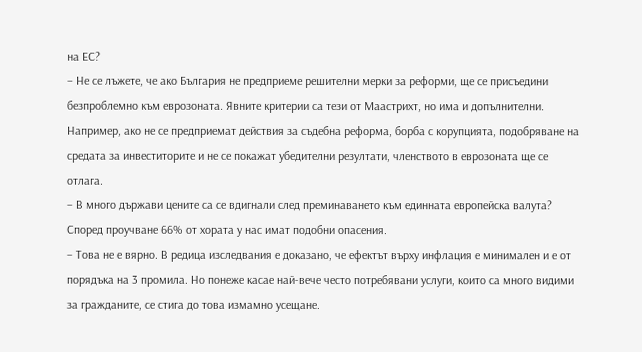на ЕС?
– Не се лъжете, че ако България не предприеме решителни мерки за реформи, ще се присъедини безпроблемно към еврозоната. Явните критерии са тези от Маастрихт, но има и допълнителни. Например, ако не се предприемат действия за съдебна реформа, борба с корупцията, подобряване на средата за инвеститорите и не се покажат убедителни резултати, членството в еврозоната ще се отлага.
– В много държави цените са се вдигнали след преминаването към единната европейска валута? Според проучване 66% от хората у нас имат подобни опасения.
– Това не е вярно. В редица изследвания е доказано, че ефектът върху инфлация е минимален и е от порядъка на 3 промила. Но понеже касае най-вече често потребявани услуги, които са много видими за гражданите, се стига до това измамно усещане.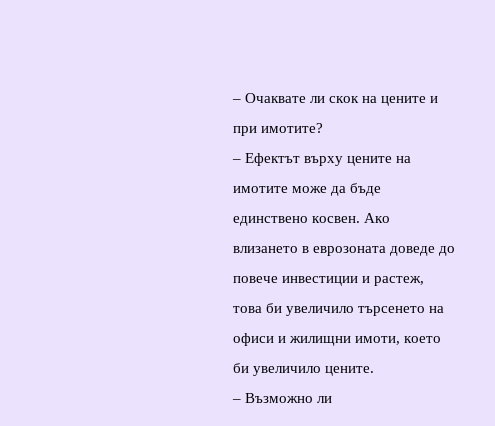– Очаквате ли скок на цените и при имотите?
– Ефектът върху цените на имотите може да бъде единствено косвен. Ако влизането в еврозоната доведе до повече инвестиции и растеж, това би увеличило търсенето на офиси и жилищни имоти, което би увеличило цените.
– Възможно ли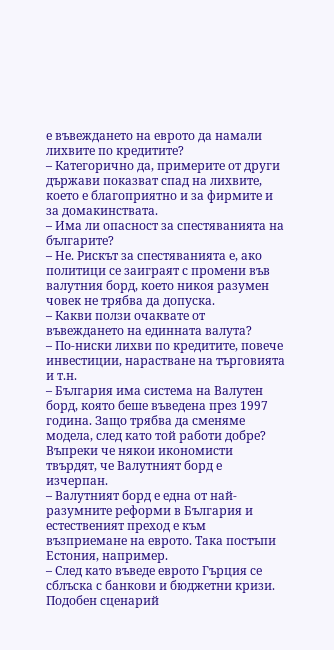е въвеждането на еврото да намали лихвите по кредитите?
– Категорично да, примерите от други държави показват спад на лихвите, което е благоприятно и за фирмите и за домакинствата.
– Има ли опасност за спестяванията на българите?
– Не. Рискът за спестяванията е, ако политици се заиграят с промени във валутния борд, което никоя разумен човек не трябва да допуска.
– Какви ползи очаквате от въвеждането на единната валута?
– По-ниски лихви по кредитите, повече инвестиции, нарастване на търговията и т.н.
– България има система на Валутен борд, която беше въведена през 1997 година. Защо трябва да сменяме модела, след като той работи добре? Въпреки че някои икономисти твърдят, че Валутният борд е изчерпан.
– Валутният борд е една от най-разумните реформи в България и естественият преход е към възприемане на еврото. Така постъпи Естония, например.
– След като въведе еврото Гърция се сблъска с банкови и бюджетни кризи. Подобен сценарий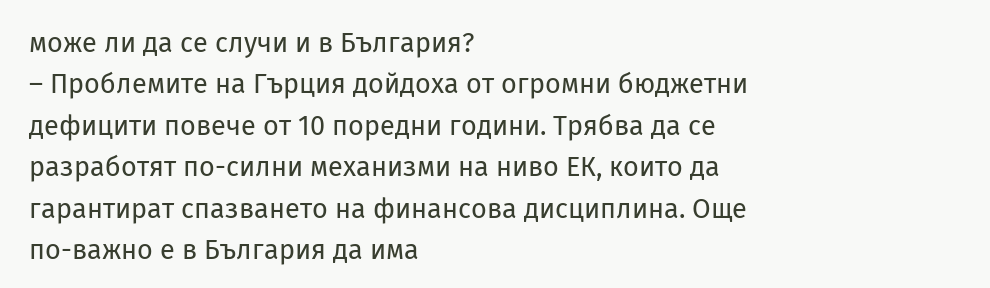може ли да се случи и в България?
– Проблемите на Гърция дойдоха от огромни бюджетни дефицити повече от 10 поредни години. Трябва да се разработят по-силни механизми на ниво ЕК, които да гарантират спазването на финансова дисциплина. Още по-важно е в България да има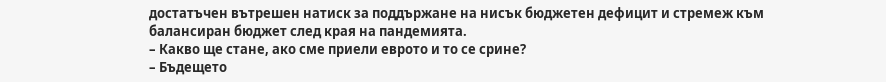достатъчен вътрешен натиск за поддържане на нисък бюджетен дефицит и стремеж към балансиран бюджет след края на пандемията.
– Какво ще стане, ако сме приели еврото и то се срине?
– Бъдещето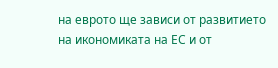на еврото ще зависи от развитието на икономиката на ЕС и от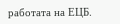работата на ЕЦБ.